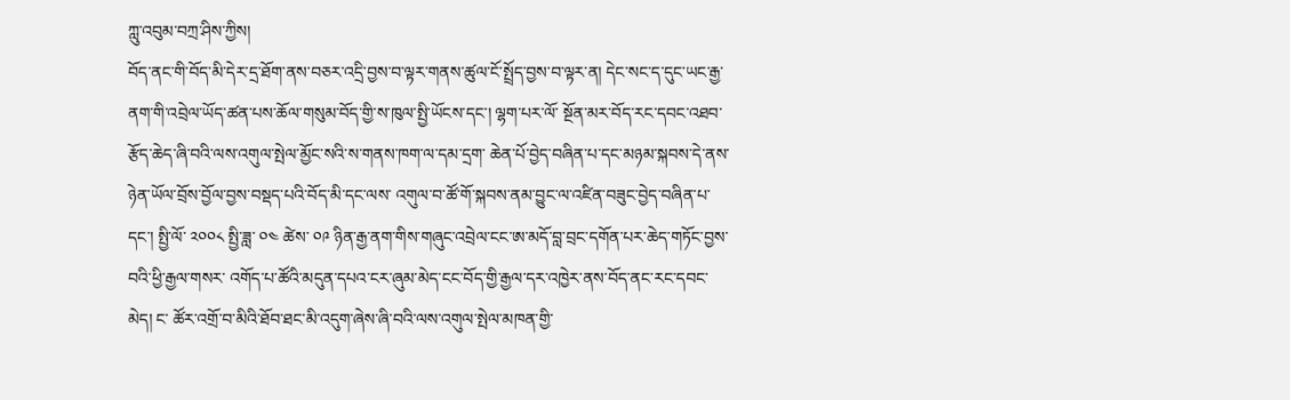ཀླུ་འབུམ་བཀྲ་ཤིས་ཀྱིས།
བོད་ནང་གི་བོད་མི་དེར་དྲ་ཐོག་ནས་བཅར་འདྲི་བྱས་བ་ལྟར་གནས་ཚུལ་ངོ་སྤྲོད་བྱས་བ་ལྟར་ན། དེང་སང་ད་དུང་ཡང་རྒྱ་ནག་གི་འབྲེལ་ཡོད་ཚན་པས་ཆོལ་གསུམ་བོད་གྱི་ས་ཁུལ་སྤྱི་ཡོངས་དང་། ལྷག་པར་ལོ་ སྔོན་མར་བོད་རང་དབང་འཐབ་རྩོད་ཆེད་ཞི་བའི་ལས་འགུལ་སྤེལ་མྱོང་སའི་ས་གནས་ཁག་ལ་དམ་དྲག་ ཆེན་པོ་བྱེད་བཞིན་པ་དང་མཉམ་སྐབས་དེ་ནས་ཉེན་ཡོལ་བྲོས་བྱོལ་བྱས་བསྡད་པའི་བོད་མི་དང་ལས་ འགུལ་བ་ཚོ་གོ་སྐབས་ནམ་བྱུང་ལ་འཛིན་བཟུང་བྱེད་བཞིན་པ་དང་། སྤྱི་ལོ་ ༢༠༠༨ སྤྱི་ཟླ་ ༠༤ ཚེས་ ༠༩ ཉིན་རྒྱ་ནག་གིས་གཞུང་འབྲེལ་ངང་ཨ་མདོ་བླ་བྲང་དགོན་པར་ཆེད་གཏོང་བྱས་བའི་ཕྱི་རྒྱལ་གསར་ འགོད་པ་ཚོའི་མདུན་དཔའ་ངར་ཞུམ་མེད་ངང་བོད་གྱི་རྒྱལ་དར་འཁྱེར་ནས་བོད་ནང་རང་དབང་མེད། ང་ ཚོར་འགྲོ་བ་མིའི་ཐོབ་ཐང་མི་འདུག་ཞེས་ཞི་བའི་ལས་འགུལ་སྤེལ་མཁན་གྱི་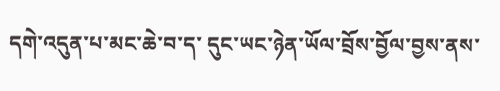དགེ་འདུན་པ་མང་ཆེ་བ་ད་ དུང་ཡང་ཉེན་ཡོལ་བྲོས་བྱོལ་བྱས་ནས་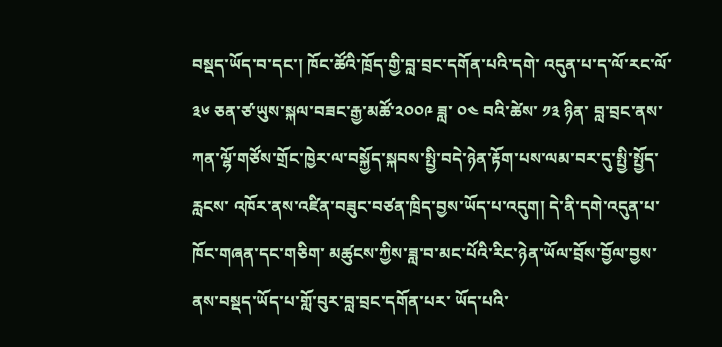བསྡད་ཡོད་བ་དང་། ཁོང་ཚོའི་ཁྲོད་གྱི་བླ་བྲང་དགོན་པའི་དགེ་ འདུན་པ་ད་ལོ་རང་ལོ་ ༣༦ ཅན་ཙ་ཡུས་སྐལ་བཟང་རྒྱ་མཚོ་༢༠༠༩ ཟླ་ ༠༤ བའི་ཚེས་ ༡༣ ཉིན་ བླ་བྲང་ནས་ཀན་ལྷོ་གཙོས་གྲོང་ཁྱེར་ལ་བསྐྱོད་སྐབས་སྤྱི་བདེ་ཉེན་རྟོག་པས་ལམ་བར་དུ་སྤྱི་སྤྱོད་རླངས་ འཁོར་ནས་འཛིན་བཟུང་བཙན་ཁྲིད་བྱས་ཡོད་པ་འདུག། དེ་ནི་དགེ་འདུན་པ་ཁོང་གཞན་དང་གཅིག་ མཚུངས་ཀྱིས་ཟླ་བ་མང་པོའི་རིང་ཉེན་ཡོལ་བྲོས་བྱོལ་བྱས་ནས་བསྡད་ཡོད་པ་གློ་བུར་བླ་བྲང་དགོན་པར་ ཡོད་པའི་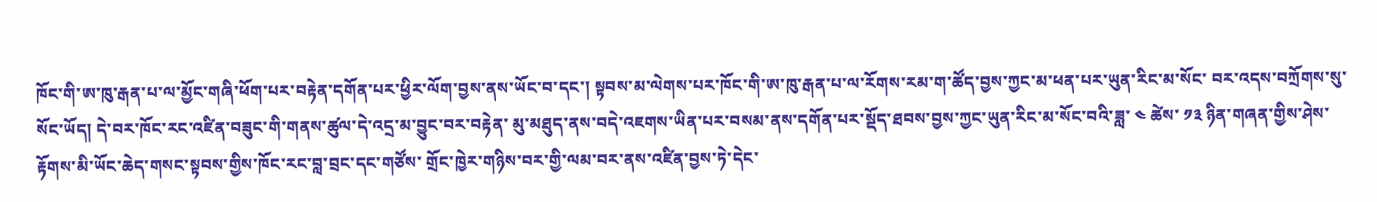ཁོང་གི་ཨ་ཁུ་རྒན་པ་ལ་མྱོང་གཞི་ཕོག་པར་བརྟེན་དགོན་པར་ཕྱིར་ལོག་བྱས་ནས་ཡོང་བ་དང་། སྟབས་མ་ལེགས་པར་ཁོང་གི་ཨ་ཁུ་རྒན་པ་ལ་རོགས་རམ་ག་ཚོད་བྱས་ཀྱང་མ་ཕན་པར་ཡུན་རིང་མ་སོང་ བར་འདས་བཀྲོགས་སུ་སོང་ཡོད། དེ་བར་ཁོང་རང་འཛིན་བཟུང་གི་གནས་ཚུལ་དེ་འདྲ་མ་བྱུང་བར་བརྟེན་ མུ་མཐུད་ནས་བདེ་འཇགས་ཡིན་པར་བསམ་ནས་དགོན་པར་སྡོད་ཐབས་བྱས་ཀྱང་ཡུན་རིང་མ་སོང་བའི་ཟླ་ ༤ ཚེས་ ༡༣ ཉིན་གཞན་གྱིས་ཤེས་རྟོགས་མི་ཡོང་ཆེད་གསང་སྟབས་གྱིས་ཁོང་རང་བླ་བྲང་དང་གཙོས་ གྲོང་ཁྱེར་གཉིས་བར་གྱི་ལམ་བར་ནས་འཛིན་བྱས་ཏེ་དེང་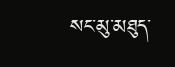སང་མུ་མཐུད་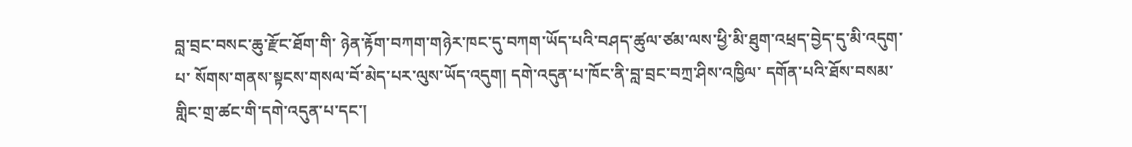བླ་བྲང་བསང་ཆུ་རྫོང་ཐོག་གི་ ཉེན་རྟོག་བཀག་གཉེར་ཁང་དུ་བཀག་ཡོད་པའི་བཤད་ཚུལ་ཙམ་ལས་ཕྱི་མི་ཐུག་འཕྲད་བྱེད་དུ་མི་འདུག་པ་ སོགས་གནས་སྟངས་གསལ་བོ་མེད་པར་ལུས་ཡོད་འདུག། དགེ་འདུན་པ་ཁོང་ནི་བླ་བྲང་བཀྲ་ཤིས་འཁྱིལ་ དགོན་པའི་ཐོས་བསམ་གླིང་གྲ་ཚང་གི་དགེ་འདུན་པ་དང་།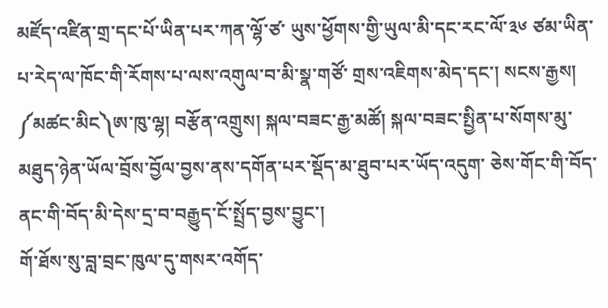མཛོད་འཛིན་གྲ་དང་པོ་ཡིན་པར་ཀན་ལྷོ་ཙ་ ཡུས་ཕྱོགས་གྱི་ཡུལ་མི་དང་རང་ལོ་༣༦ ཙམ་ཡིན་པ་རེད་ལ་ཁོང་གི་རོགས་པ་ལས་འགུལ་བ་མི་སྣ་གཙོ་ གྲས་འཇིགས་མེད་དང་། སངས་རྒྱས། ༼མཚང་མིང༽ཨ་ཁུ་ལྷ། བརྩོན་འགྲུས། སྐལ་བཟང་རྒྱ་མཚོ། སྐལ་བཟང་སྤྱིན་པ་སོགས་མུ་མཐུད་ཉེན་ཡོལ་བྲོས་བྱོལ་བྱས་ནས་དགོན་པར་སྡོད་མ་ཐུབ་པར་ཡོད་འདུག་ ཅེས་གོང་གི་བོད་ནང་གི་བོད་མི་དེས་དྲ་བ་བརྒྱུད་ངོ་སྤྲོད་བྱས་བྱུང་།
གོ་ཐོས་སུ་བླ་བྲང་ཁུལ་དུ་གསར་འགོད་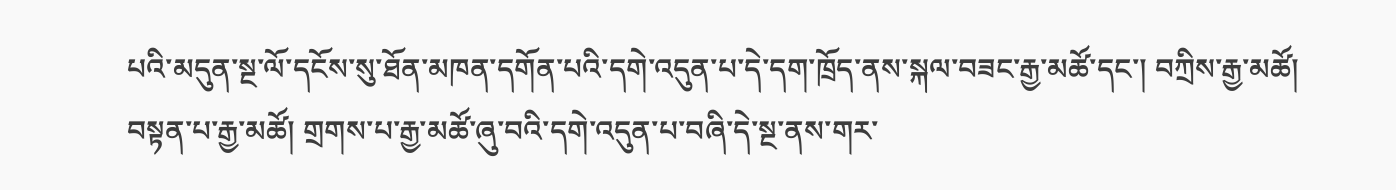པའི་མདུན་སྔ་ལོ་དངོས་སུ་ཐོན་མཁན་དགོན་པའི་དགེ་འདུན་པ་དེ་དག་ཁྲོད་ནས་སྐལ་བཟང་རྒྱ་མཚོ་དང་། བཀྲིས་རྒྱ་མཚོ། བསྟན་པ་རྒྱ་མཚོ། གྲགས་པ་རྒྱ་མཚོ་ཞུ་བའི་དགེ་འདུན་པ་བཞི་དེ་སྔ་ནས་གར་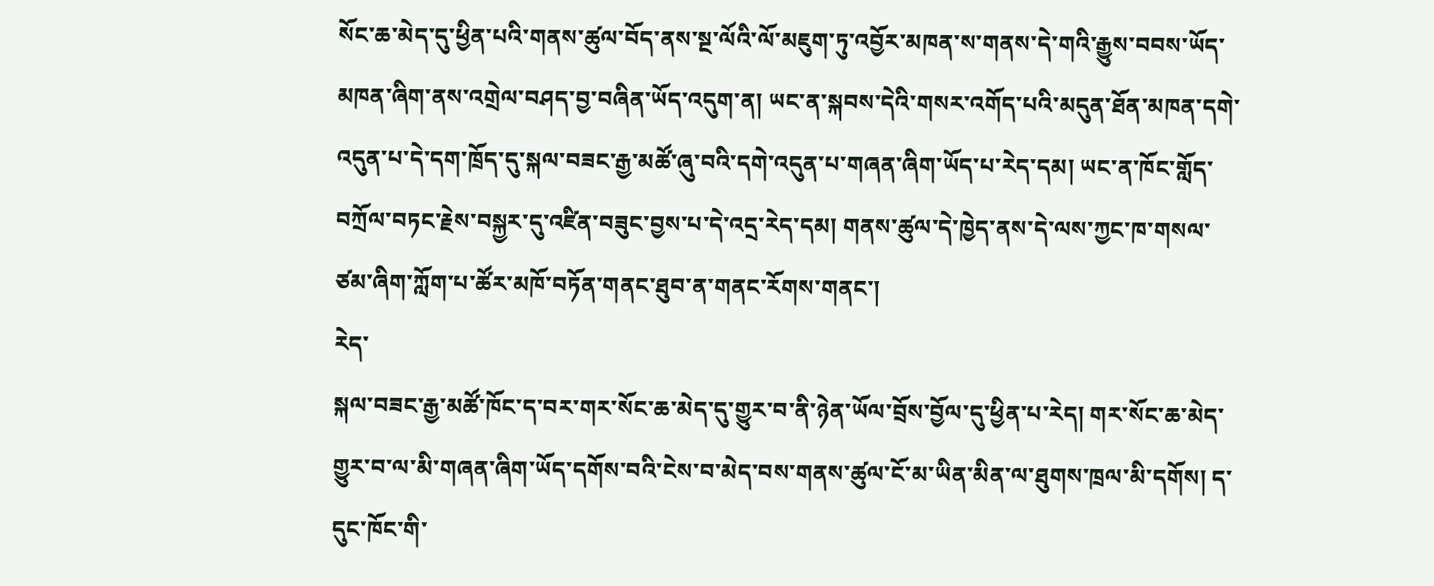སོང་ཆ་མེད་དུ་ཕྱིན་པའི་གནས་ཚུལ་བོད་ནས་སྔ་ལོའི་ལོ་མཇུག་ཏུ་འབྱོར་མཁན་ས་གནས་དེ་གའི་རྒྱུས་བབས་ཡོད་མཁན་ཞིག་ནས་འགྲེལ་བཤད་བྱ་བཞིན་ཡོད་འདུག་ན། ཡང་ན་སྐབས་དེའི་གསར་འགོད་པའི་མདུན་ཐོན་མཁན་དགེ་འདུན་པ་དེ་དག་ཁྲོད་དུ་སྐལ་བཟང་རྒྱ་མཚོ་ཞུ་བའི་དགེ་འདུན་པ་གཞན་ཞིག་ཡོད་པ་རེད་དམ། ཡང་ན་ཁོང་གློད་བཀྲོལ་བཏང་རྗེས་བསྐྱར་དུ་འཛིན་བཟུང་བྱས་པ་དེ་འདྲ་རེད་དམ། གནས་ཚུལ་དེ་ཁྱེད་ནས་དེ་ལས་ཀྱང་ཁ་གསལ་ཙམ་ཞིག་ཀློག་པ་ཚོར་མཁོ་བཏོན་གནང་ཐུབ་ན་གནང་རོགས་གནང་།
རེད་
སྐལ་བཟང་རྒྱ་མཚོ་ཁོང་ད་བར་གར་སོང་ཆ་མེད་དུ་གྱུར་བ་ནི་ཉེན་ཡོལ་བྲོས་བྱོལ་དུ་ཕྱིན་པ་རེད། གར་སོང་ཆ་མེད་གྱུར་བ་ལ་མི་གཞན་ཞིག་ཡོད་དགོས་བའི་ངེས་བ་མེད་བས་གནས་ཚུལ་ངོ་མ་ཡིན་མིན་ལ་ཐུགས་ཁྲལ་མི་དགོས། ད་དུང་ཁོང་གི་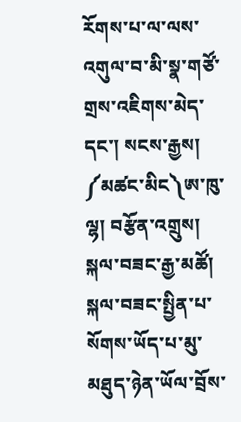རོགས་པ་ལ་ལས་འགུལ་བ་མི་སྣ་གཙོ་གྲས་འཇིགས་མེད་དང་། སངས་རྒྱས། ༼མཚང་མིང༽ཨ་ཁུ་ལྷ། བརྩོན་འགྲུས། སྐལ་བཟང་རྒྱ་མཚོ། སྐལ་བཟང་སྤྱིན་པ་སོགས་ཡོད་པ་མུ་མཐུད་ཉེན་ཡོལ་བྲོས་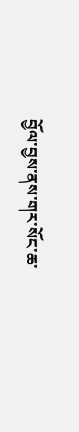བྱོལ་བྱས་ནས་གར་སོང་ཆ་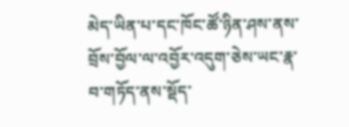མེད་ཡིན་པ་དང་ཁོང་ཚོ་ཉིན་ཤས་ནས་བྲོས་བྱོལ་ལ་འབྱོར་འདུག་ཅེས་ཡང་རྣ་བ་གཏོད་ནས་སྡོད་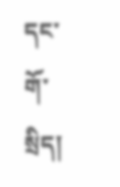དང་གོ་སྲིད།